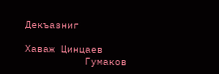Декъазниг

Хаваж Цинцаев
          Гумаков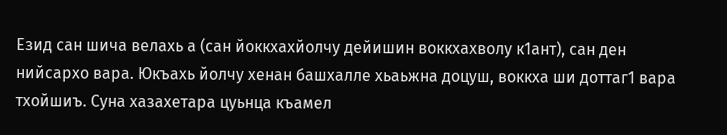Езид сан шича велахь а (сан йоккхахйолчу дейишин воккхахволу к1ант), сан ден нийсархо вара. Юкъахь йолчу хенан башхалле хьаьжна доцуш, воккха ши доттаг1 вара тхойшиъ. Суна хазахетара цуьнца къамел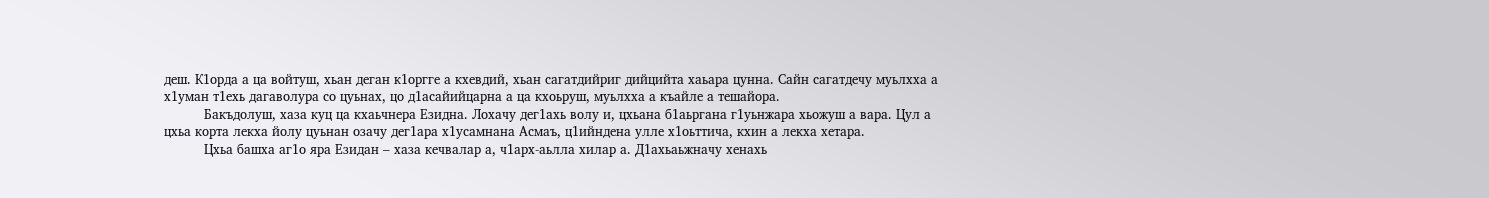деш. К1орда а ца войтуш, хьан деган к1оргге а кхевдий, хьан сагатдийриг дийцийта хаьара цунна. Сайн сагатдечу муьлхха а х1уман т1ехь дагаволура со цуьнах, цо д1асайийцарна а ца кхоьруш, муьлхха а къайле а тешайора.
          Бакъдолуш, хаза куц ца кхаьчнера Езидна. Лохачу дег1ахь волу и, цхьана б1аьргана г1уьнжара хьожуш а вара. Цул а цхьа корта лекха йолу цуьнан озачу дег1ара х1усамнана Асмаъ, ц1ийндена улле х1оьттича, кхин а лекха хетара.
          Цхьа башха аг1о яра Езидан – хаза кечвалар а, ч1арх-аьлла хилар а. Д1ахьаьжначу хенахь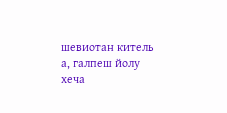шевиотан китель а, галпеш йолу хеча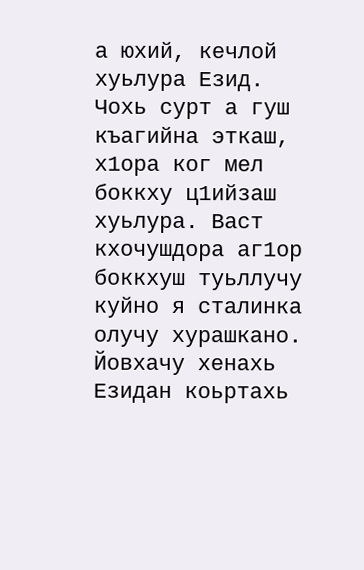а юхий, кечлой хуьлура Езид. Чохь сурт а гуш къагийна эткаш, х1ора ког мел боккху ц1ийзаш хуьлура. Васт кхочушдора аг1ор боккхуш туьллучу куйно я сталинка олучу хурашкано. Йовхачу хенахь Езидан коьртахь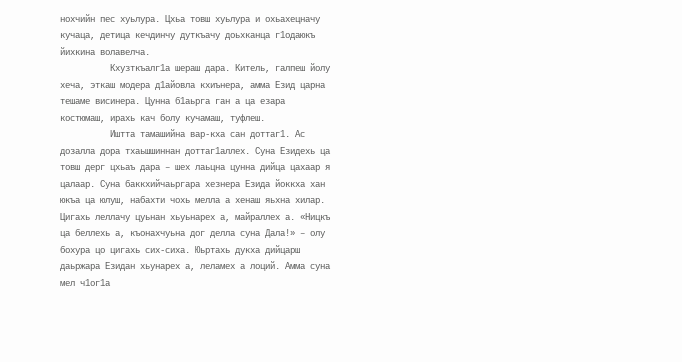нохчийн пес хуьлура. Цхьа товш хуьлура и охьахецначу кучаца, детица кечдинчу дуткъачу доьхканца г1одаюкъ йихкина волавелча.
          Кхузткъалг1а шераш дара. Китель, галпеш йолу хеча, эткаш модера д1айовла кхиънера, амма Езид царна тешаме висинера. Цунна б1аьрга ган а ца езара костюмаш, ирахь кач болу кучамаш, туфлеш.
          Иштта тамашийна вар-кха сан доттаг1. Ас дозалла дора тхаьшшиннан доттаг1аллех. Суна Езидехь ца товш дерг цхьаъ дара – шех лаьцна цунна дийца цахаар я цалаар. Суна баккхийчаьргара хезнера Езида йоккха хан юкъа ца юлуш, набахти чохь мелла а хенаш яьхна хилар. Цигахь леллачу цуьнан хьуьнарех а, майраллех а. «Ницкъ ца беллехь а, къонахчуьна дог делла суна Дала!» – олу бохура цо цигахь сих-сиха. Юьртахь дукха дийцарш даьржара Езидан хьунарех а, леламех а лоций. Амма суна мел ч1ог1а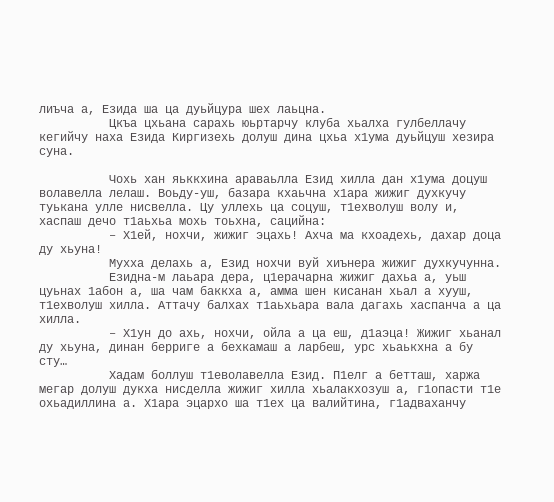лиъча а, Езида ша ца дуьйцура шех лаьцна.
          Цкъа цхьана сарахь юьртарчу клуба хьалха гулбеллачу кегийчу наха Езида Киргизехь долуш дина цхьа х1ума дуьйцуш хезира суна.

          Чохь хан яьккхина араваьлла Езид хилла дан х1ума доцуш волавелла лелаш. Воьду-уш, базара кхаьчна х1ара жижиг духкучу туькана улле нисвелла. Цу уллехь ца соцуш, т1ехволуш волу и, хаспаш дечо т1аьхьа мохь тоьхна, сацийна:
          – Х1ей, нохчи, жижиг эцахь! Ахча ма кхоадехь, дахар доца ду хьуна!
          Мухха делахь а, Езид нохчи вуй хиънера жижиг духкучунна.
          Езидна-м лаьара дера, ц1ерачарна жижиг дахьа а, уьш цуьнах 1абон а, ша чам баккха а, амма шен кисанан хьал а хууш, т1ехволуш хилла. Аттачу балхах т1аьхьара вала дагахь хаспанча а ца хилла.
          – Х1ун до ахь, нохчи, ойла а ца еш, д1аэца! Жижиг хьанал ду хьуна, динан берриге а бехкамаш а ларбеш, урс хьаькхна а бу сту…
          Хадам боллуш т1еволавелла Езид. П1елг а бетташ, харжа мегар долуш дукха нисделла жижиг хилла хьалакхозуш а, г1опасти т1е охьадиллина а. Х1ара эцархо ша т1ех ца валийтина, г1адваханчу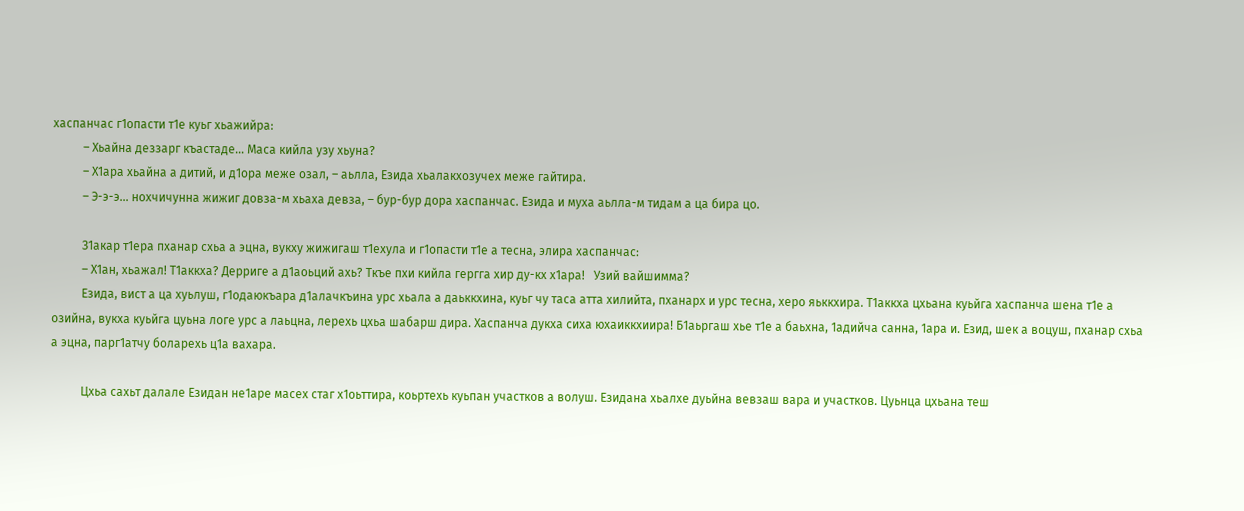хаспанчас г1опасти т1е куьг хьажийра:
          – Хьайна деззарг къастаде… Маса кийла узу хьуна?
          – Х1ара хьайна а дитий, и д1ора меже озал, – аьлла, Езида хьалакхозучех меже гайтира.
          – Э-э-э… нохчичунна жижиг довза-м хьаха девза, – бур-бур дора хаспанчас. Езида и муха аьлла-м тидам а ца бира цо.

          З1акар т1ера пханар схьа а эцна, вукху жижигаш т1ехула и г1опасти т1е а тесна, элира хаспанчас:
          – Х1ан, хьажал! Т1аккха? Дерриге а д1аоьций ахь? Ткъе пхи кийла гергга хир ду-кх х1ара!   Узий вайшимма?
          Езида, вист а ца хуьлуш, г1одаюкъара д1алачкъина урс хьала а даьккхина, куьг чу таса атта хилийта, пханарх и урс тесна, херо яьккхира. Т1аккха цхьана куьйга хаспанча шена т1е а озийна, вукха куьйга цуьна логе урс а лаьцна, лерехь цхьа шабарш дира. Хаспанча дукха сиха юхаиккхиира! Б1аьргаш хье т1е а баьхна, 1адийча санна, 1ара и. Езид, шек а воцуш, пханар схьа а эцна, парг1атчу боларехь ц1а вахара.

          Цхьа сахьт далале Езидан не1аре масех стаг х1оьттира, коьртехь куьпан участков а волуш. Езидана хьалхе дуьйна вевзаш вара и участков. Цуьнца цхьана теш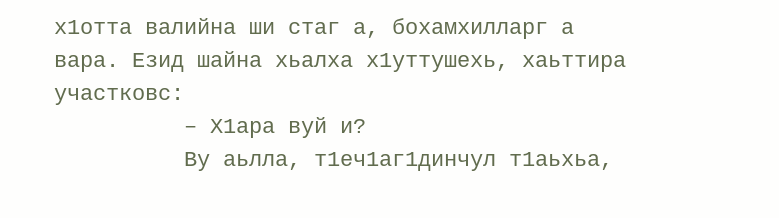х1отта валийна ши стаг а, бохамхилларг а вара. Езид шайна хьалха х1уттушехь, хаьттира участковс:
          – Х1ара вуй и?
          Ву аьлла, т1еч1аг1динчул т1аьхьа,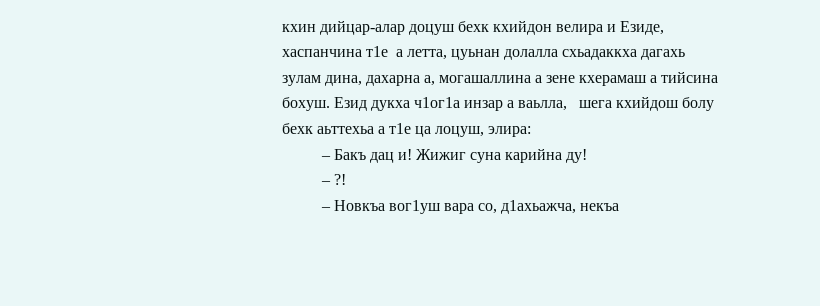кхин дийцар-алар доцуш бехк кхийдон велира и Езиде, хаспанчина т1е  а летта, цуьнан долалла схьадаккха дагахь зулам дина, дахарна а, могашаллина а зене кхерамаш а тийсина бохуш. Езид дукха ч1ог1а инзар а ваьлла,   шега кхийдош болу бехк аьттехьа а т1е ца лоцуш, элира:
          – Бакъ дац и! Жижиг суна карийна ду!
          – ?!
          – Новкъа вог1уш вара со, д1ахьажча, некъа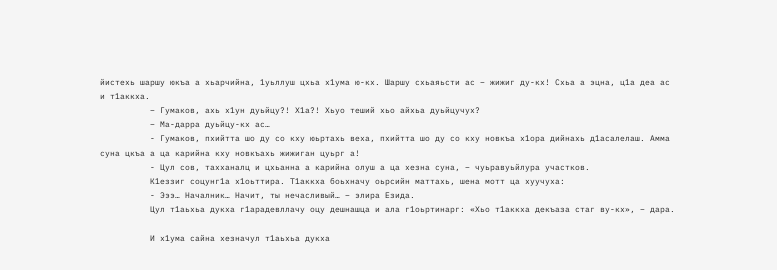йистехь шаршу юкъа а хьарчийна, 1уьллуш цхьа х1ума ю-кх. Шаршу схьаяьсти ас – жижиг ду-кх! Схьа а эцна, ц1а деа ас и т1аккха.
          – Гумаков, ахь х1ун дуьйцу?! Х1а?! Хьуо теший хьо айхьа дуьйцучух?
          – Ма-дарра дуьйцу-кх ас…
          - Гумаков, пхийтта шо ду со кху юьртахь веха, пхийтта шо ду со кху новкъа х1ора дийнахь д1асалелаш. Амма суна цкъа а ца карийна кху новкъахь жижиган цуьрг а!
          - Цул сов, тахханалц и цхьанна а карийна олуш а ца хезна суна, – чуьравуьйлура участков.
          К1еззиг соцунг1а х1оьттира. Т1аккха боьхначу оьрсийн маттахь, шена мотт ца хуучуха:
          - Эээ… Началник… Начит, ты нечасливый… – элира Езида.
          Цул т1аьхьа дукха г1арадевллачу оцу дешнашца и ала г1оьртинарг: «Хьо т1аккха декъаза стаг ву-кх», – дара.

          И х1ума сайна хезначул т1аьхьа дукха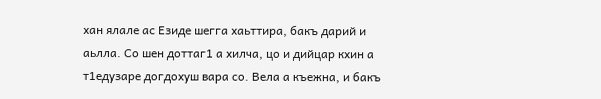хан ялале ас Езиде шегга хаьттира, бакъ дарий и аьлла. Со шен доттаг1 а хилча, цо и дийцар кхин а т1едузаре догдохуш вара со. Вела а къежна, и бакъ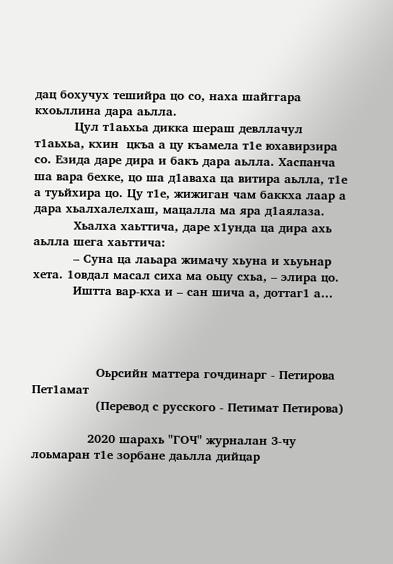дац бохучух тешийра цо со, наха шайггара кхоьллина дара аьлла.
          Цул т1аьхьа дикка шераш девллачул т1аьхьа, кхин  цкъа а цу къамела т1е юхавирзира со. Езида даре дира и бакъ дара аьлла. Хаспанча ша вара бехке, цо ша д1аваха ца витира аьлла, т1е а туьйхира цо. Цу т1е, жижиган чам баккха лаар а дара хьалхалелхаш, мацалла ма яра д1аялаза.
          Хьалха хаьттича, даре х1унда ца дира ахь аьлла шега хаьттича:
          – Суна ца лаьара жимачу хьуна и хьуьнар хета. 1овдал масал сиха ма оьцу схьа, – элира цо.
          Иштта вар-кха и – сан шича а, доттаг1 а…




                Оьрсийн маттера гочдинарг - Петирова Пет1амат
                (Перевод с русского - Петимат Петирова)

              2020 шарахь "ГОЧ" журналан 3-чу лоьмаран т1е зорбане даьлла дийцар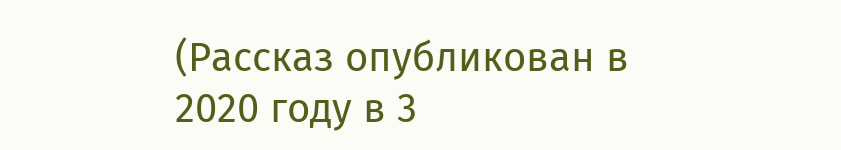(Рассказ опубликован в 2020 году в 3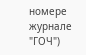номере журнале "ГОЧ")